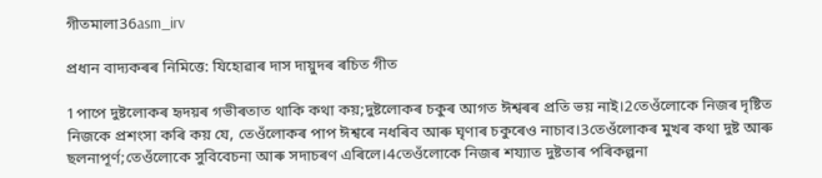গীতমালা36asm_irv

প্ৰধান বাদ্যকৰৰ নিমিত্তে: যিহোৱাৰ দাস দায়ুদৰ ৰচিত গীত

1পাপে দুষ্টলোকৰ হৃদয়ৰ গভীৰতাত থাকি কথা কয়;দুষ্টলোকৰ চকুৰ আগত ঈশ্বৰৰ প্রতি ভয় নাই।2তেওঁলোকে নিজৰ দৃষ্টিত নিজকে প্রশংসা কৰি কয় যে, তেওঁলোকৰ পাপ ঈশ্বৰে নধৰিব আৰু ঘৃণাৰ চকুৰেও নাচাব।3তেওঁলোকৰ মুখৰ কথা দুষ্ট আৰু ছলনাপূর্ণ;তেওঁলোকে সুবিবেচনা আৰু সদাচৰণ এৰিলে।4তেওঁলোকে নিজৰ শয্যাত দুষ্টতাৰ পৰিকল্পনা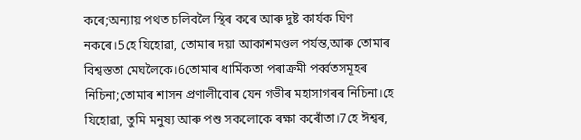কৰে;অন্যায় পথত চলিবলৈ স্থিৰ কৰে আৰু দুষ্ট কার্যক ঘিণ নকৰে।5হে যিহোৱা, তোমাৰ দয়া আকাশমণ্ডল পর্যন্ত,আৰু তোমাৰ বিশ্বস্ততা মেঘলৈকে।6তোমাৰ ধাৰ্মিকতা পৰাক্রমী পৰ্ব্বতসমূহৰ নিচিনা;তোমাৰ শাসন প্ৰণালীবোৰ যেন গভীৰ মহাসাগৰৰ নিচিনা।হে যিহোৱা, তুমি মনুষ্য আৰু পশু সকলোকে ৰক্ষা কৰোঁতা।7হে ঈশ্বৰ,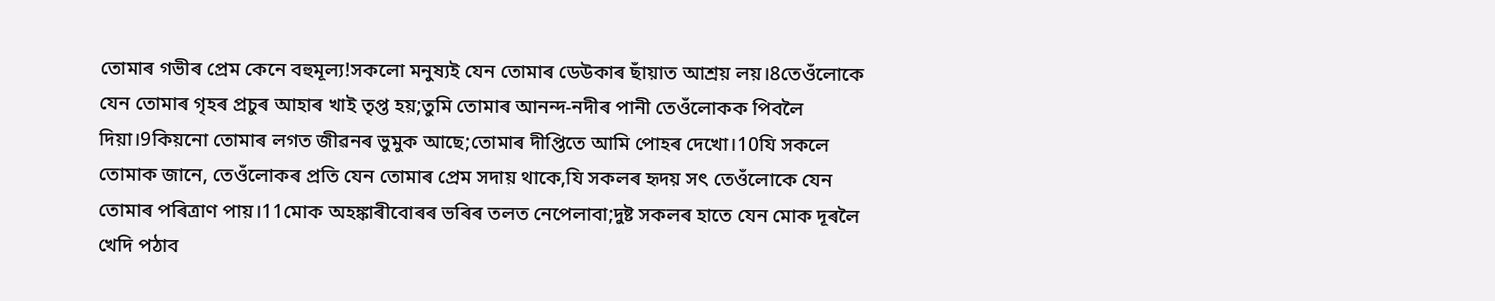তোমাৰ গভীৰ প্রেম কেনে বহুমূল্য!সকলো মনুষ্যই যেন তোমাৰ ডেউকাৰ ছাঁয়াত আশ্রয় লয়।8তেওঁলোকে যেন তোমাৰ গৃহৰ প্রচুৰ আহাৰ খাই তৃপ্ত হয়;তুমি তোমাৰ আনন্দ-নদীৰ পানী তেওঁলোকক পিবলৈ দিয়া।9কিয়নো তোমাৰ লগত জীৱনৰ ভুমুক আছে;তোমাৰ দীপ্তিতে আমি পোহৰ দেখো।10যি সকলে তোমাক জানে, তেওঁলোকৰ প্রতি যেন তোমাৰ প্রেম সদায় থাকে,যি সকলৰ হৃদয় সৎ তেওঁলোকে যেন তোমাৰ পৰিত্রাণ পায়।11মোক অহঙ্কাৰীবোৰৰ ভৰিৰ তলত নেপেলাবা;দুষ্ট সকলৰ হাতে যেন মোক দূৰলৈ খেদি পঠাব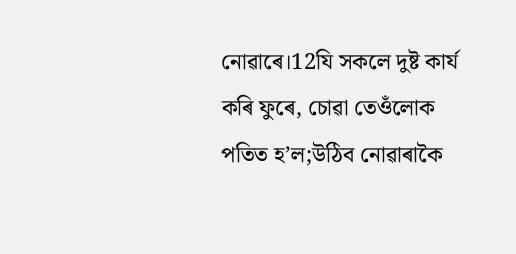নোৱাৰে।12যি সকলে দুষ্ট কার্য কৰি ফুৰে, চোৱা তেওঁলোক পতিত হ’ল;উঠিব নোৱাৰাকৈ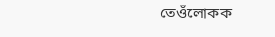তেওঁলোকক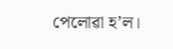পেলোৱা হ’ল।